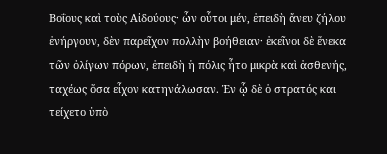Βοΐους καὶ τοὺς Αἰδούους· ὧν οὗτοι μέν, ἐπειδὴ ἄνευ ζήλου
ἐνήργουν, δὲν παρεῖχον πολλὴν βοήθειαν· ἐκεῖνοι δὲ ἕνεκα
τῶν ὀλίγων πόρων, ἐπειδὴ ἡ πόλις ἦτο μικρὰ καὶ ἀσθενής,
ταχέως ὅσα εἶχον κατηνάλωσαν. Ἐν ᾧ δὲ ὁ στρατός και
τείχετο ὑπὸ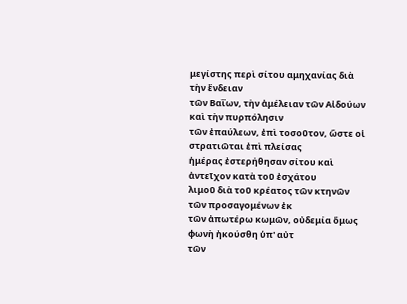μεγίστης περὶ σίτου αμηχανίας διὰ τὴν ἔνδειαν
τῶν Βαΐων, τὴν ἀμέλειαν τῶν Αἰδούων καὶ τὴν πυρπόλησιν
τῶν ἐπαύλεων, ἐπὶ τοσοῦτον, ὥστε οἱ στρατιῶται ἐπὶ πλείσας
ἡμέρας ἐστερήθησαν σίτου καὶ ἀντεῖχον κατὰ τοῦ ἐσχάτου
λιμοῦ διὰ τοῦ κρέατος τῶν κτηνῶν τῶν προσαγομένων ἐκ
τῶν ἀπωτέρω κωμῶν, οὐδεμία ὅμως φωνὴ ἠκούσθη ὑπ' αὐτ
τῶν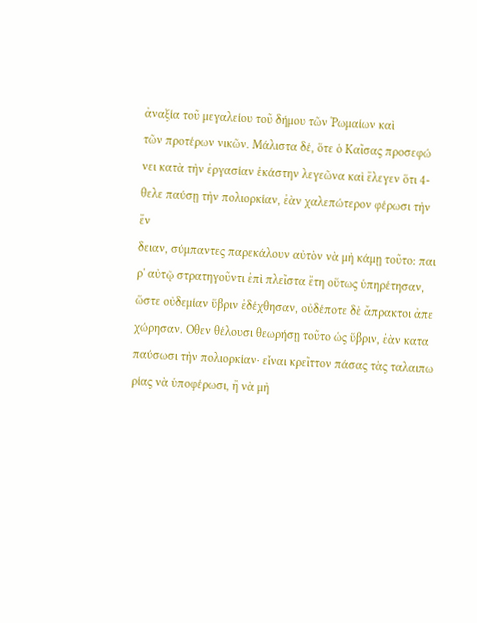ἀναξία τοῦ μεγαλείου τοῦ δήμου τῶν Ῥωμαίων καὶ
τῶν προτέρων νικῶν. Μάλιστα δέ, ὅτε ὁ Καῖσας προσεφώ
νει κατὰ τὴν ἐργασίαν ἑκάστην λεγεῶνα καὶ ἔλεγεν ὅτι 4-
θελε παύσῃ τὴν πολιορκίαν, ἐὰν χαλεπώτερον φέρωσι τὴν ἔν
δειαν, σύμπαντες παρεκάλουν αὐτὸν νὰ μὴ κάμῃ τοῦτο: παι
ρ' αὐτῷ στρατηγοῦντι ἐπὶ πλεῖστα ἔτη οὕτως ὑπηρέτησαν,
ὥστε οὐδεμίαν ὕβριν ἐδέχθησαν, οὐδέποτε δὲ ἄπρακτοι ἀπε
χώρησαν. Οθεν θέλουσι θεωρήσῃ τοῦτο ὡς ὕβριν, ἐὰν κατα
παύσωσι τὴν πολιορκίαν· εἶναι κρεῖττον πάσας τὰς ταλαιπω
ρίας νὰ ὑποφέρωσι, ἢ νὰ μὴ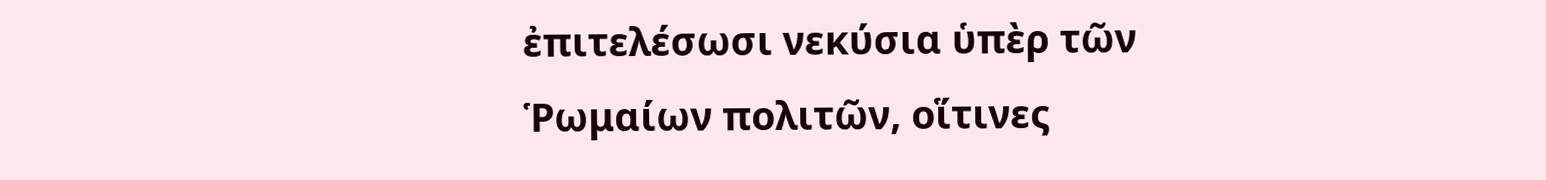ἐπιτελέσωσι νεκύσια ὑπὲρ τῶν
Ῥωμαίων πολιτῶν, οἵτινες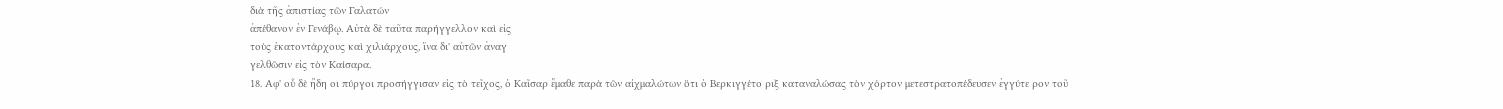διὰ τῆς ἀπιστίας τῶν Γαλατών
ἀπέθανον ἐν Γενάβῳ. Αὐτὰ δὲ ταῦτα παρήγγελλον καὶ εἰς
τοὺς ἑκατοντάρχους καὶ χιλιάρχους, ἵνα δι' αὐτῶν ἀναγ
γελθῶσιν εἰς τὸν Καίσαρα.
18. Αφ' οὗ δὲ ἤδη οι πύργοι προσήγγισαν εἰς τὸ τεῖχος, ὁ Καῖσαρ ἔμαθε παρὰ τῶν αἰχμαλώτων ὅτι ὁ Βερκιγγέτο ριξ καταναλώσας τὸν χόρτον μετεστρατοπέδευσεν ἐγγύτε ρον τοῦ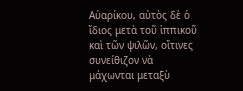Αὐαρίκου, αὐτὸς δὲ ὁ ἴδιος μετὰ τοῦ ἱππικοῦ καὶ τῶν ψιλῶν, οἵτινες συνείθιζον νὰ μάχωνται μεταξὺ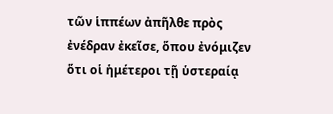τῶν ἱππέων ἀπῆλθε πρὸς ἐνέδραν ἐκεῖσε, ὅπου ἐνόμιζεν ὅτι οἱ ἡμέτεροι τῇ ὑστεραίᾳ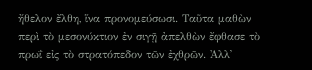ἤθελον ἔλθη, ἵνα προνομεύσωσι. Ταῦτα μαθὼν περὶ τὸ μεσονύκτιον ἐν σιγῇ ἀπελθὼν ἔφθασε τὸ πρωΐ εἰς τὸ στρατόπεδον τῶν ἐχθρῶν. Ἀλλ᾽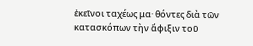ἐκεῖνοι ταχέως μα· θόντες διὰ τῶν κατασκόπων τὴν ἄφιξιν τοῦ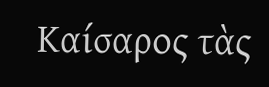Καίσαρος τὰς